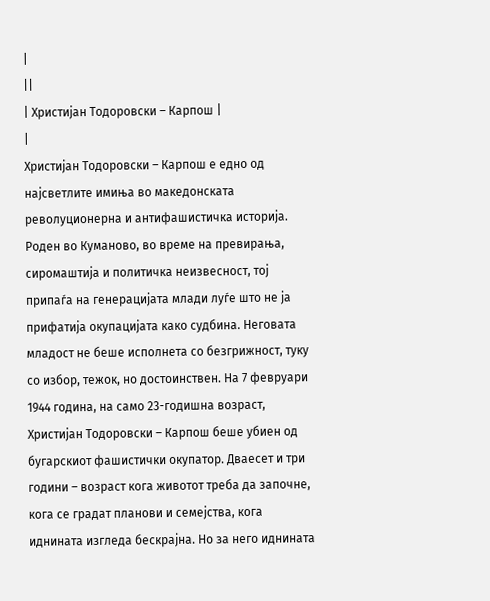|
||
| Христијан Тодоровски – Карпош |
|
Христијан Тодоровски – Карпош е едно од најсветлите имиња во македонската револуционерна и антифашистичка историја. Роден во Куманово, во време на превирања, сиромаштија и политичка неизвесност, тој припаѓа на генерацијата млади луѓе што не ја прифатија окупацијата како судбина. Неговата младост не беше исполнета со безгрижност, туку со избор, тежок, но достоинствен. На 7 февруари 1944 година, на само 23-годишна возраст, Христијан Тодоровски – Карпош беше убиен од бугарскиот фашистички окупатор. Дваесет и три години – возраст кога животот треба да започне, кога се градат планови и семејства, кога иднината изгледа бескрајна. Но за него иднината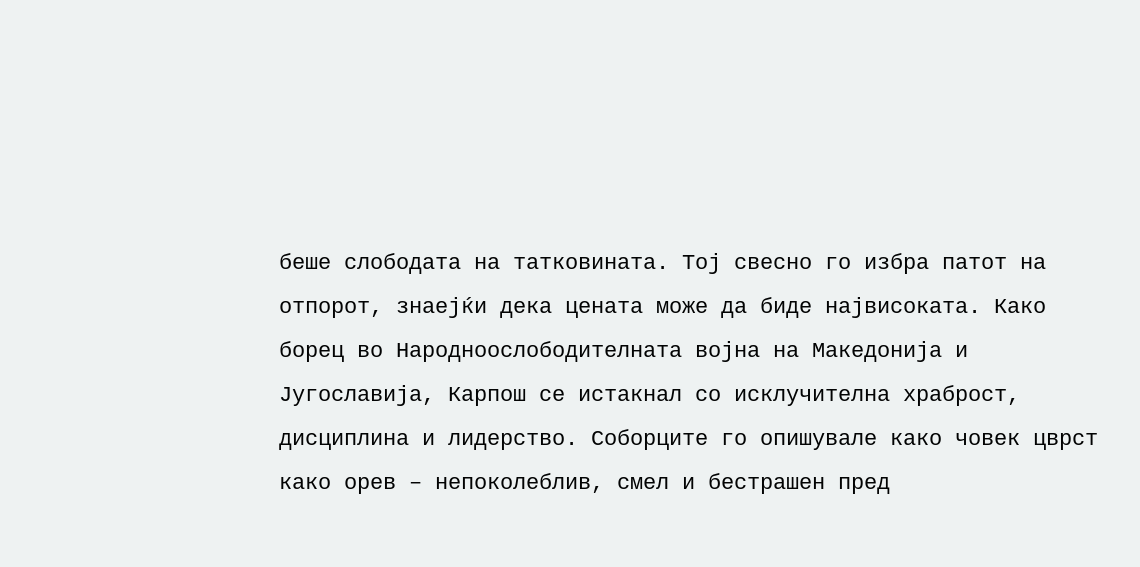беше слободата на татковината. Тој свесно го избра патот на отпорот, знаејќи дека цената може да биде највисоката. Како борец во Народноослободителната војна на Македонија и Југославија, Карпош се истакнал со исклучителна храброст, дисциплина и лидерство. Соборците го опишувале како човек цврст како орев – непоколеблив, смел и бестрашен пред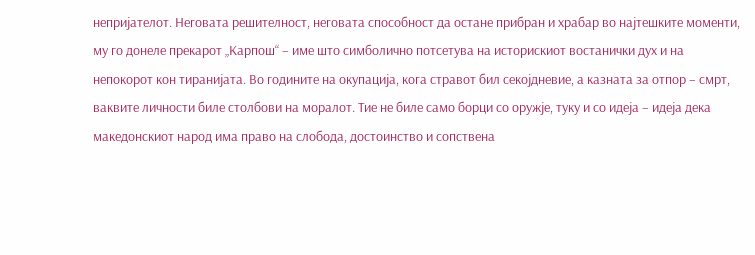непријателот. Неговата решителност, неговата способност да остане прибран и храбар во најтешките моменти, му го донеле прекарот „Карпош“ – име што симболично потсетува на историскиот востанички дух и на непокорот кон тиранијата. Во годините на окупација, кога стравот бил секојдневие, а казната за отпор – смрт, ваквите личности биле столбови на моралот. Тие не биле само борци со оружје, туку и со идеја – идеја дека македонскиот народ има право на слобода, достоинство и сопствена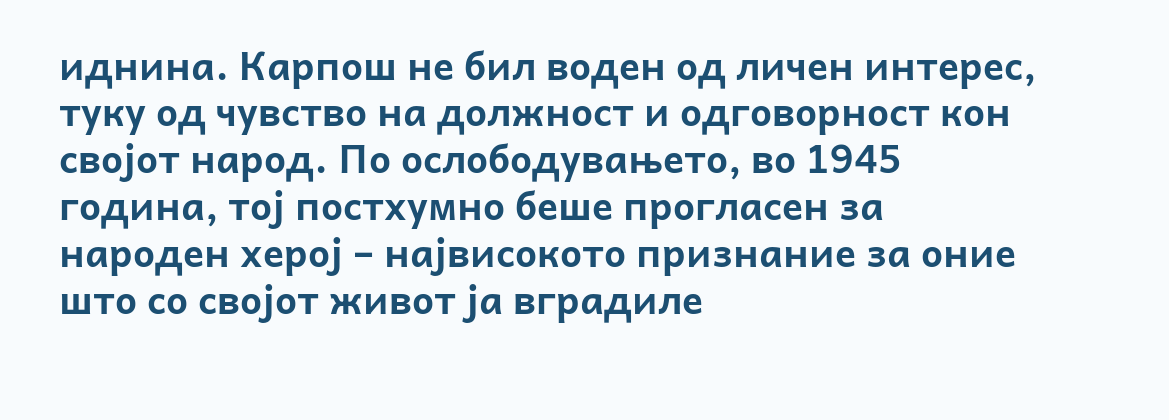иднина. Карпош не бил воден од личен интерес, туку од чувство на должност и одговорност кон својот народ. По ослободувањето, во 1945 година, тој постхумно беше прогласен за народен херој – највисокото признание за оние што со својот живот ја вградиле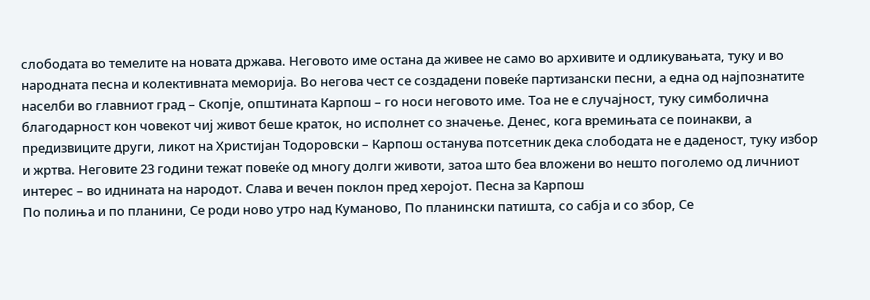слободата во темелите на новата држава. Неговото име остана да живее не само во архивите и одликувањата, туку и во народната песна и колективната меморија. Во негова чест се создадени повеќе партизански песни, а една од најпознатите населби во главниот град – Скопје, општината Карпош – го носи неговото име. Тоа не е случајност, туку симболична благодарност кон човекот чиј живот беше краток, но исполнет со значење. Денес, кога времињата се поинакви, а предизвиците други, ликот на Христијан Тодоровски – Карпош останува потсетник дека слободата не е даденост, туку избор и жртва. Неговите 23 години тежат повеќе од многу долги животи, затоа што беа вложени во нешто поголемо од личниот интерес – во иднината на народот. Слава и вечен поклон пред херојот. Песна за Карпош
По полиња и по планини, Се роди ново утро над Куманово, По планински патишта, со сабја и со збор, Се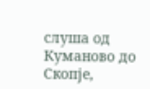слуша од Куманово до Скопје,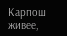Карпош живее,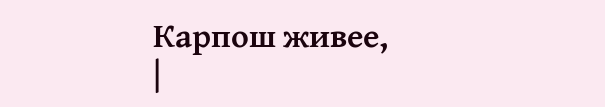Карпош живее,
|